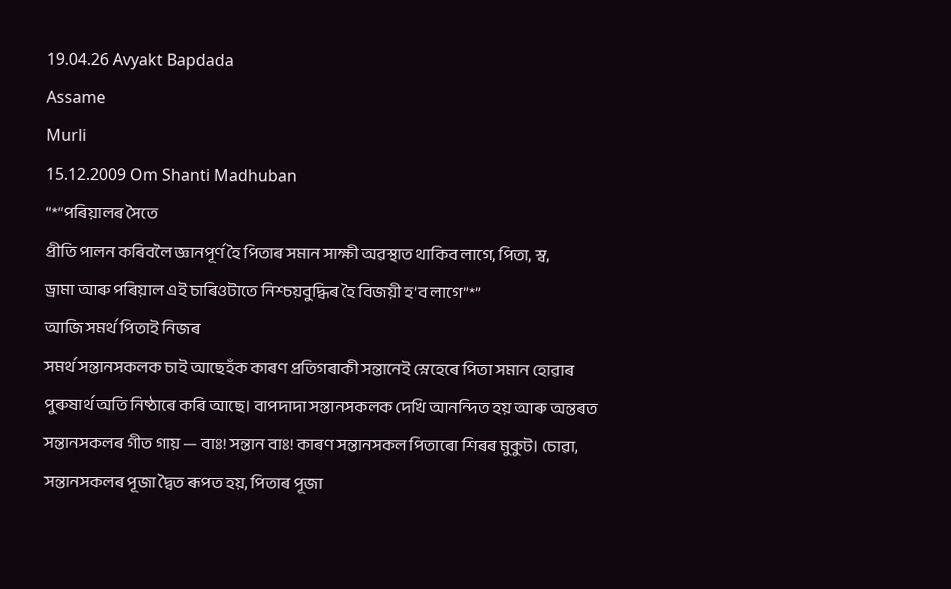19.04.26 Avyakt Bapdada
Assame
Murli
15.12.2009 Om Shanti Madhuban
“*“পৰিয়ালৰ সৈতে
প্ৰীতি পালন কৰিবলৈ জ্ঞানপূৰ্ণ হৈ পিতাৰ সমান সাক্ষী অৱস্থাত থাকিব লাগে, পিতা, স্ব,
ড্ৰামা আৰু পৰিয়াল এই চাৰিওটাতে নিশ্চয়বুদ্ধিৰ হৈ বিজয়ী হ’ব লাগে”*”
আজি সমৰ্থ পিতাই নিজৰ
সমৰ্থ সন্তানসকলক চাই আছেহঁক কাৰণ প্ৰতিগৰাকী সন্তানেই স্নেহেৰে পিতা সমান হোৱাৰ
পুৰুষাৰ্থ অতি নিষ্ঠাৰে কৰি আছে। বাপদাদা সন্তানসকলক দেখি আনন্দিত হয় আৰু অন্তৰত
সন্তানসকলৰ গীত গায় — বাঃ! সন্তান বাঃ! কাৰণ সন্তানসকল পিতাৰো শিৰৰ মুকুট। চোৱা,
সন্তানসকলৰ পূজা দ্বৈত ৰূপত হয়, পিতাৰ পূজা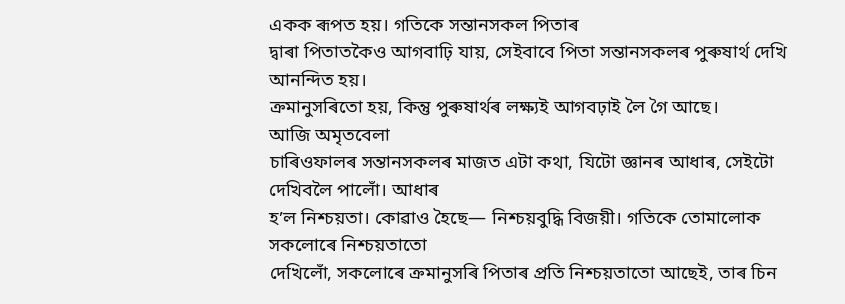একক ৰূপত হয়। গতিকে সন্তানসকল পিতাৰ
দ্বাৰা পিতাতকৈও আগবাঢ়ি যায়, সেইবাবে পিতা সন্তানসকলৰ পুৰুষাৰ্থ দেখি আনন্দিত হয়।
ক্ৰমানুসৰিতো হয়, কিন্তু পুৰুষাৰ্থৰ লক্ষ্যই আগবঢ়াই লৈ গৈ আছে।
আজি অমৃতবেলা
চাৰিওফালৰ সন্তানসকলৰ মাজত এটা কথা, যিটো জ্ঞানৰ আধাৰ, সেইটো দেখিবলৈ পালোঁ। আধাৰ
হ’ল নিশ্চয়তা। কোৱাও হৈছে— নিশ্চয়বুদ্ধি বিজয়ী। গতিকে তোমালোক সকলোৰে নিশ্চয়তাতো
দেখিলোঁ, সকলোৰে ক্ৰমানুসৰি পিতাৰ প্ৰতি নিশ্চয়তাতো আছেই, তাৰ চিন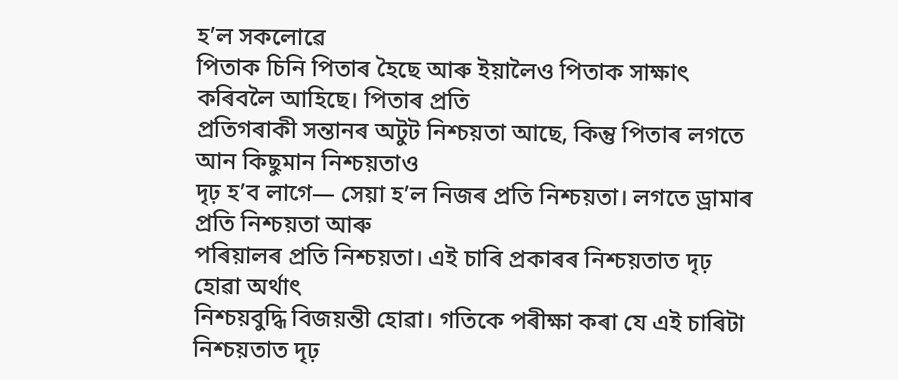হ’ল সকলোৱে
পিতাক চিনি পিতাৰ হৈছে আৰু ইয়ালৈও পিতাক সাক্ষাৎ কৰিবলৈ আহিছে। পিতাৰ প্ৰতি
প্ৰতিগৰাকী সন্তানৰ অটুট নিশ্চয়তা আছে, কিন্তু পিতাৰ লগতে আন কিছুমান নিশ্চয়তাও
দৃঢ় হ’ব লাগে— সেয়া হ’ল নিজৰ প্ৰতি নিশ্চয়তা। লগতে ড্ৰামাৰ প্ৰতি নিশ্চয়তা আৰু
পৰিয়ালৰ প্ৰতি নিশ্চয়তা। এই চাৰি প্ৰকাৰৰ নিশ্চয়তাত দৃঢ় হোৱা অৰ্থাৎ
নিশ্চয়বুদ্ধি বিজয়ন্তী হোৱা। গতিকে পৰীক্ষা কৰা যে এই চাৰিটা নিশ্চয়তাত দৃঢ়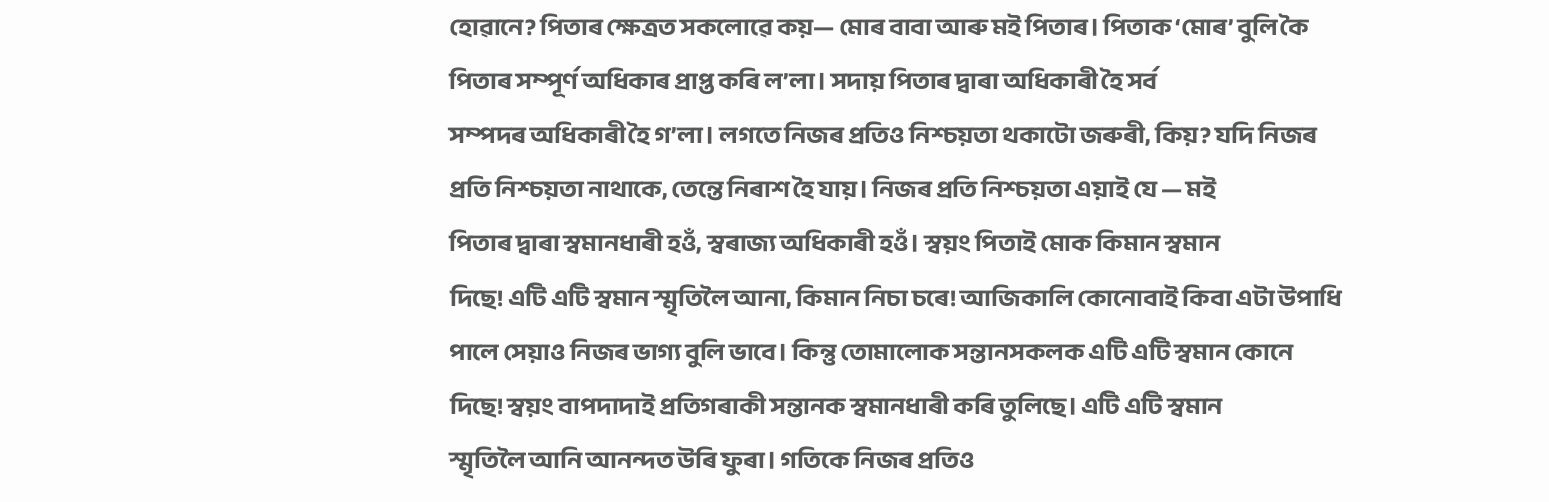হোৱানে? পিতাৰ ক্ষেত্ৰত সকলোৱে কয়— মোৰ বাবা আৰু মই পিতাৰ। পিতাক ‘মোৰ’ বুলি কৈ
পিতাৰ সম্পূৰ্ণ অধিকাৰ প্ৰাপ্ত কৰি ল’লা। সদায় পিতাৰ দ্বাৰা অধিকাৰী হৈ সৰ্ব
সম্পদৰ অধিকাৰী হৈ গ’লা। লগতে নিজৰ প্ৰতিও নিশ্চয়তা থকাটো জৰুৰী, কিয়? যদি নিজৰ
প্ৰতি নিশ্চয়তা নাথাকে, তেন্তে নিৰাশ হৈ যায়। নিজৰ প্ৰতি নিশ্চয়তা এয়াই যে — মই
পিতাৰ দ্বাৰা স্বমানধাৰী হওঁ, স্বৰাজ্য অধিকাৰী হওঁ। স্বয়ং পিতাই মোক কিমান স্বমান
দিছে! এটি এটি স্বমান স্মৃতিলৈ আনা, কিমান নিচা চৰে! আজিকালি কোনোবাই কিবা এটা উপাধি
পালে সেয়াও নিজৰ ভাগ্য বুলি ভাবে। কিন্তু তোমালোক সন্তানসকলক এটি এটি স্বমান কোনে
দিছে! স্বয়ং বাপদাদাই প্ৰতিগৰাকী সন্তানক স্বমানধাৰী কৰি তুলিছে। এটি এটি স্বমান
স্মৃতিলৈ আনি আনন্দত উৰি ফুৰা। গতিকে নিজৰ প্ৰতিও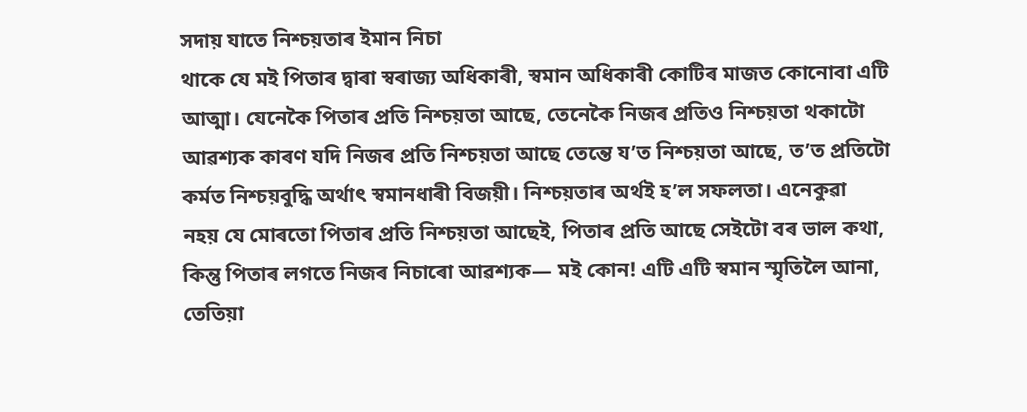সদায় যাতে নিশ্চয়তাৰ ইমান নিচা
থাকে যে মই পিতাৰ দ্বাৰা স্বৰাজ্য অধিকাৰী, স্বমান অধিকাৰী কোটিৰ মাজত কোনোবা এটি
আত্মা। যেনেকৈ পিতাৰ প্ৰতি নিশ্চয়তা আছে, তেনেকৈ নিজৰ প্ৰতিও নিশ্চয়তা থকাটো
আৱশ্যক কাৰণ যদি নিজৰ প্ৰতি নিশ্চয়তা আছে তেন্তে য’ত নিশ্চয়তা আছে, ত’ত প্ৰতিটো
কৰ্মত নিশ্চয়বুদ্ধি অৰ্থাৎ স্বমানধাৰী বিজয়ী। নিশ্চয়তাৰ অৰ্থই হ’ল সফলতা। এনেকুৱা
নহয় যে মোৰতো পিতাৰ প্ৰতি নিশ্চয়তা আছেই, পিতাৰ প্ৰতি আছে সেইটো বৰ ভাল কথা,
কিন্তু পিতাৰ লগতে নিজৰ নিচাৰো আৱশ্যক— মই কোন! এটি এটি স্বমান স্মৃতিলৈ আনা, তেতিয়া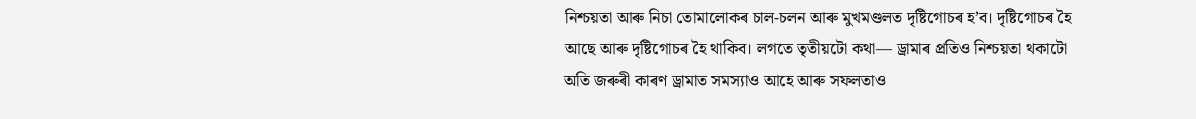নিশ্চয়তা আৰু নিচা তোমালোকৰ চাল-চলন আৰু মুখমণ্ডলত দৃষ্টিগোচৰ হ’ব। দৃষ্টিগোচৰ হৈ
আছে আৰু দৃষ্টিগোচৰ হৈ থাকিব। লগতে তৃতীয়টো কথা— ড্ৰামাৰ প্ৰতিও নিশ্চয়তা থকাটো
অতি জৰুৰী কাৰণ ড্ৰামাত সমস্যাও আহে আৰু সফলতাও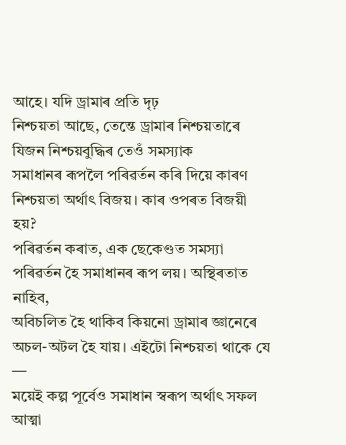আহে। যদি ড্ৰামাৰ প্ৰতি দৃঢ়
নিশ্চয়তা আছে, তেন্তে ড্ৰামাৰ নিশ্চয়তাৰে যিজন নিশ্চয়বুদ্ধিৰ তেওঁ সমস্যাক
সমাধানৰ ৰূপলৈ পৰিৱৰ্তন কৰি দিয়ে কাৰণ নিশ্চয়তা অৰ্থাৎ বিজয়। কাৰ ওপৰত বিজয়ী হয়?
পৰিৱৰ্তন কৰাত, এক ছেকেণ্ডত সমস্যা পৰিৱৰ্তন হৈ সমাধানৰ ৰূপ লয়। অস্থিৰতাত নাহিব,
অবিচলিত হৈ থাকিব কিয়নো ড্ৰামাৰ জ্ঞানেৰে অচল-অটল হৈ যায়। এইটো নিশ্চয়তা থাকে যে —
ময়েই কল্প পূৰ্বেও সমাধান স্বৰূপ অৰ্থাৎ সফল আত্মা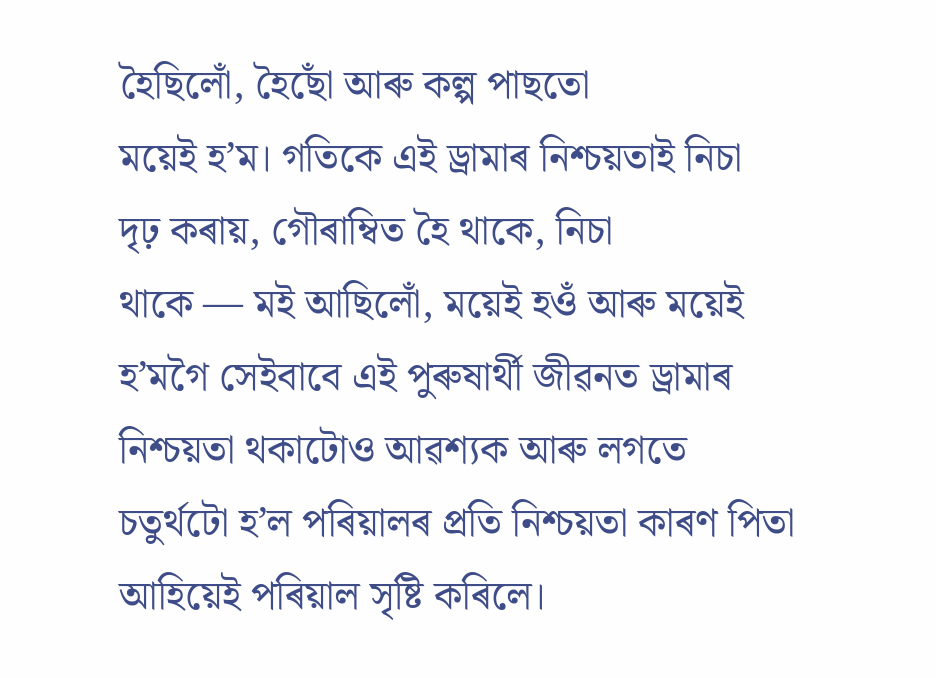হৈছিলোঁ, হৈছোঁ আৰু কল্প পাছতো
ময়েই হ’ম। গতিকে এই ড্ৰামাৰ নিশ্চয়তাই নিচা দৃঢ় কৰায়, গৌৰাম্বিত হৈ থাকে, নিচা
থাকে — মই আছিলোঁ, ময়েই হওঁ আৰু ময়েই হ’মগৈ সেইবাবে এই পুৰুষাৰ্থী জীৱনত ড্ৰামাৰ
নিশ্চয়তা থকাটোও আৱশ্যক আৰু লগতে চতুৰ্থটো হ’ল পৰিয়ালৰ প্ৰতি নিশ্চয়তা কাৰণ পিতা
আহিয়েই পৰিয়াল সৃষ্টি কৰিলে।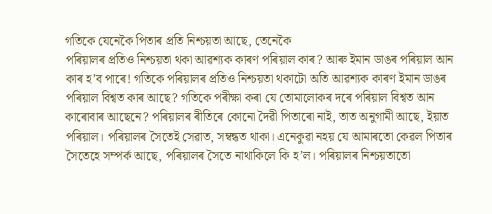গতিকে যেনেকৈ পিতাৰ প্ৰতি নিশ্চয়তা আছে, তেনেকৈ
পৰিয়ালৰ প্ৰতিও নিশ্চয়তা থকা আৱশ্যক কাৰণ পৰিয়াল কাৰ? আৰু ইমান ডাঙৰ পৰিয়াল আন
কাৰ হ’ব পাৰে! গতিকে পৰিয়ালৰ প্ৰতিও নিশ্চয়তা থকাটো অতি আৱশ্যক কাৰণ ইমান ডাঙৰ
পৰিয়াল বিশ্বত কাৰ আছে? গতিকে পৰীক্ষা কৰা যে তোমালোকৰ দৰে পৰিয়াল বিশ্বত আন
কাৰোবাৰ আছেনে? পৰিয়ালৰ ৰীতিৰে কোনো দৈৱী পিতাৰো নাই, তাত অনুগামী আছে, ইয়াত
পৰিয়াল। পৰিয়ালৰ সৈতেই সেৱাত, সম্বন্ধত থাকা। এনেকুৱা নহয় যে আমাৰতো কেৱল পিতাৰ
সৈতেহে সম্পৰ্ক আছে, পৰিয়ালৰ সৈতে নাথাকিলে কি হ’ল। পৰিয়ালৰ নিশ্চয়তাতো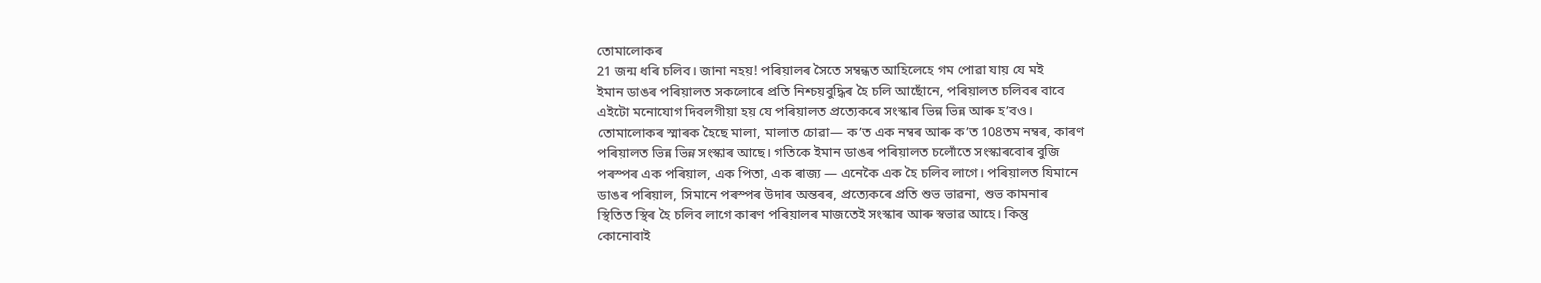তোমালোকৰ
21 জন্ম ধৰি চলিব। জানা নহয়! পৰিয়ালৰ সৈতে সম্বন্ধত আহিলেহে গম পোৱা যায় যে মই
ইমান ডাঙৰ পৰিয়ালত সকলোৰে প্ৰতি নিশ্চয়বুদ্ধিৰ হৈ চলি আছোঁনে, পৰিয়ালত চলিবৰ বাবে
এইটো মনোযোগ দিবলগীয়া হয় যে পৰিয়ালত প্ৰত্যেকৰে সংস্কাৰ ভিন্ন ভিন্ন আৰু হ’বও।
তোমালোকৰ স্মাৰক হৈছে মালা, মালাত চোৱা— ক’ত এক নম্বৰ আৰু ক’ত 108তম নম্বৰ, কাৰণ
পৰিয়ালত ভিন্ন ভিন্ন সংস্কাৰ আছে। গতিকে ইমান ডাঙৰ পৰিয়ালত চলোঁতে সংস্কাৰবোৰ বুজি
পৰস্পৰ এক পৰিয়াল, এক পিতা, এক ৰাজ্য — এনেকৈ এক হৈ চলিব লাগে। পৰিয়ালত যিমানে
ডাঙৰ পৰিয়াল, সিমানে পৰস্পৰ উদাৰ অন্তৰৰ, প্ৰত্যেকৰে প্ৰতি শুভ ভাৱনা, শুভ কামনাৰ
স্থিতিত স্থিৰ হৈ চলিব লাগে কাৰণ পৰিয়ালৰ মাজতেই সংস্কাৰ আৰু স্বভাৱ আহে। কিন্তু
কোনোবাই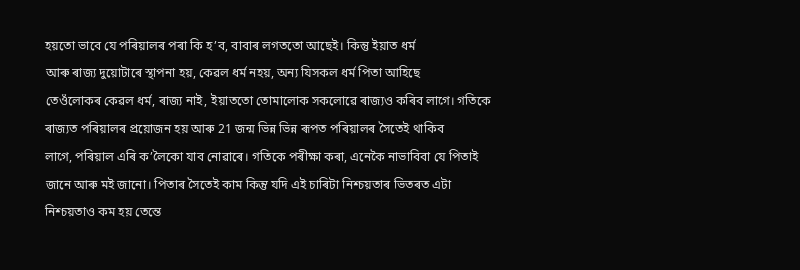হয়তো ভাবে যে পৰিয়ালৰ পৰা কি হ’ব, বাবাৰ লগততো আছেই। কিন্তু ইয়াত ধৰ্ম
আৰু ৰাজ্য দুয়োটাৰে স্থাপনা হয়, কেৱল ধৰ্ম নহয়, অন্য যিসকল ধৰ্ম পিতা আহিছে
তেওঁলোকৰ কেৱল ধৰ্ম, ৰাজ্য নাই, ইয়াততো তোমালোক সকলোৱে ৰাজ্যও কৰিব লাগে। গতিকে
ৰাজ্যত পৰিয়ালৰ প্ৰয়োজন হয় আৰু 21 জন্ম ভিন্ন ভিন্ন ৰূপত পৰিয়ালৰ সৈতেই থাকিব
লাগে, পৰিয়াল এৰি ক’লৈকো যাব নোৱাৰে। গতিকে পৰীক্ষা কৰা, এনেকৈ নাভাবিবা যে পিতাই
জানে আৰু মই জানো। পিতাৰ সৈতেই কাম কিন্তু যদি এই চাৰিটা নিশ্চয়তাৰ ভিতৰত এটা
নিশ্চয়তাও কম হয় তেন্তে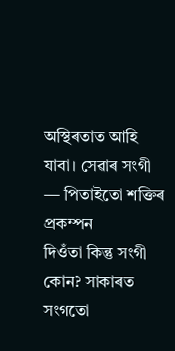অস্থিৰতাত আহি যাবা। সেৱাৰ সংগী — পিতাইতো শক্তিৰ প্ৰকম্পন
দিওঁতা কিন্তু সংগী কোন? সাকাৰত সংগতো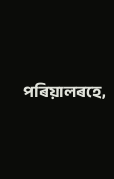পৰিয়ালৰহে,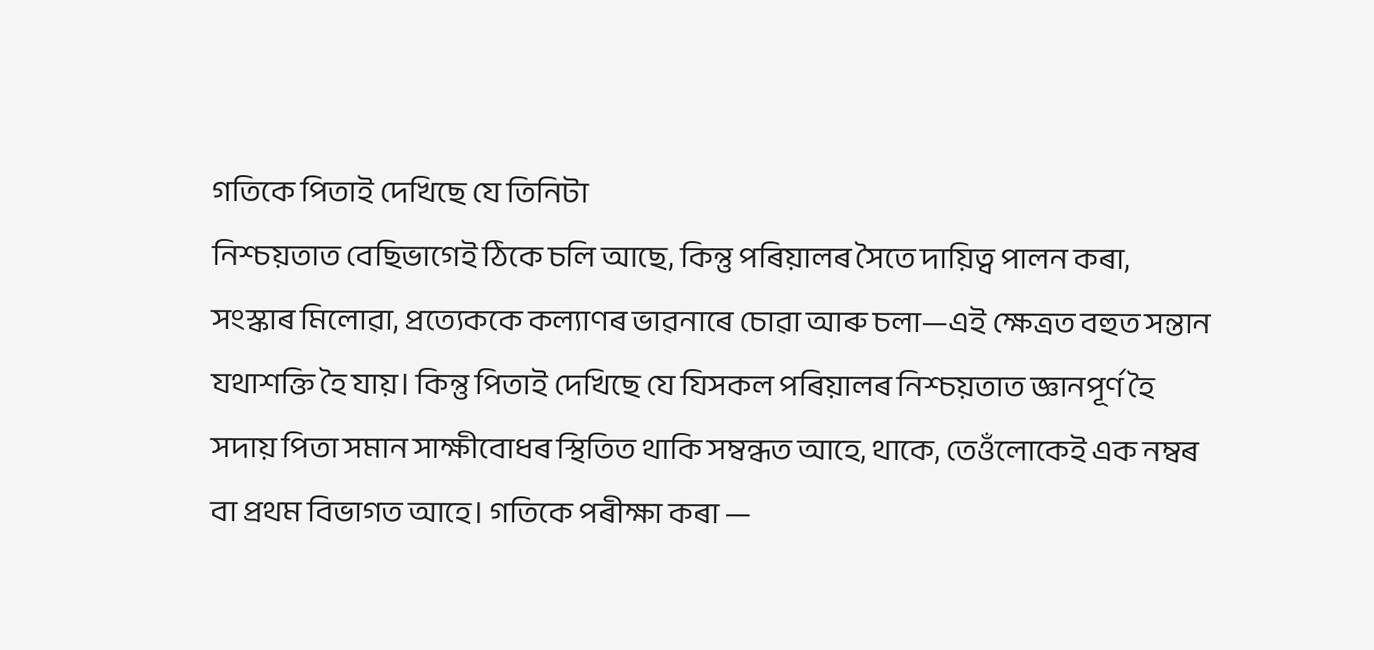গতিকে পিতাই দেখিছে যে তিনিটা
নিশ্চয়তাত বেছিভাগেই ঠিকে চলি আছে, কিন্তু পৰিয়ালৰ সৈতে দায়িত্ব পালন কৰা,
সংস্কাৰ মিলোৱা, প্ৰত্যেককে কল্যাণৰ ভাৱনাৰে চোৱা আৰু চলা—এই ক্ষেত্ৰত বহুত সন্তান
যথাশক্তি হৈ যায়। কিন্তু পিতাই দেখিছে যে যিসকল পৰিয়ালৰ নিশ্চয়তাত জ্ঞানপূৰ্ণ হৈ
সদায় পিতা সমান সাক্ষীবোধৰ স্থিতিত থাকি সম্বন্ধত আহে, থাকে, তেওঁলোকেই এক নম্বৰ
বা প্ৰথম বিভাগত আহে। গতিকে পৰীক্ষা কৰা —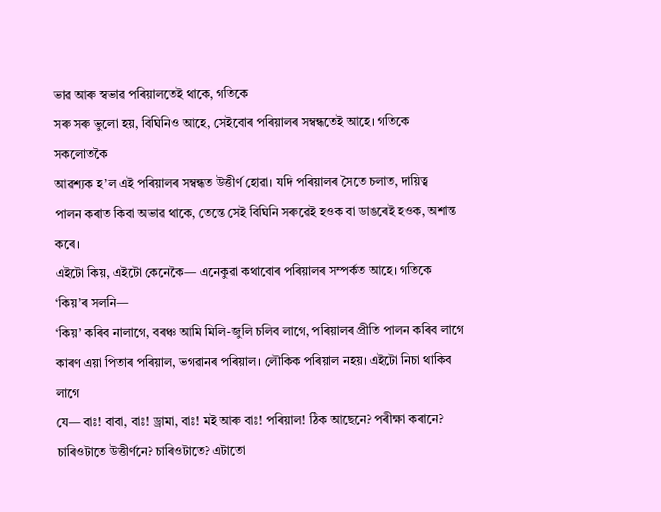ভাৱ আৰু স্বভাৱ পৰিয়ালতেই থাকে, গতিকে
সৰু সৰু ভুলো হয়, বিঘিনিও আহে, সেইবোৰ পৰিয়ালৰ সম্বন্ধতেই আহে। গতিকে সকলোতকৈ
আৱশ্যক হ’ল এই পৰিয়ালৰ সম্বন্ধত উত্তীৰ্ণ হোৱা। যদি পৰিয়ালৰ সৈতে চলাত, দায়িত্ব
পালন কৰাত কিবা অভাৱ থাকে, তেন্তে সেই বিঘিনি সৰুৱেই হওক বা ডাঙৰেই হওক, অশান্ত কৰে।
এইটো কিয়, এইটো কেনেকৈ— এনেকুৱা কথাবোৰ পৰিয়ালৰ সম্পৰ্কত আহে। গতিকে ‘কিয়’ৰ সলনি—
‘কিয়’ কৰিব নালাগে, বৰঞ্চ আমি মিলি-জুলি চলিব লাগে, পৰিয়ালৰ প্ৰীতি পালন কৰিব লাগে
কাৰণ এয়া পিতাৰ পৰিয়াল, ভগৱানৰ পৰিয়াল। লৌকিক পৰিয়াল নহয়। এইটো নিচা থাকিব লাগে
যে— বাঃ! বাবা, বাঃ! ড্ৰামা, বাঃ! মই আৰু বাঃ! পৰিয়াল! ঠিক আছেনে? পৰীক্ষা কৰানে?
চাৰিওটাতে উত্তীৰ্ণনে? চাৰিওটাতে? এটাতো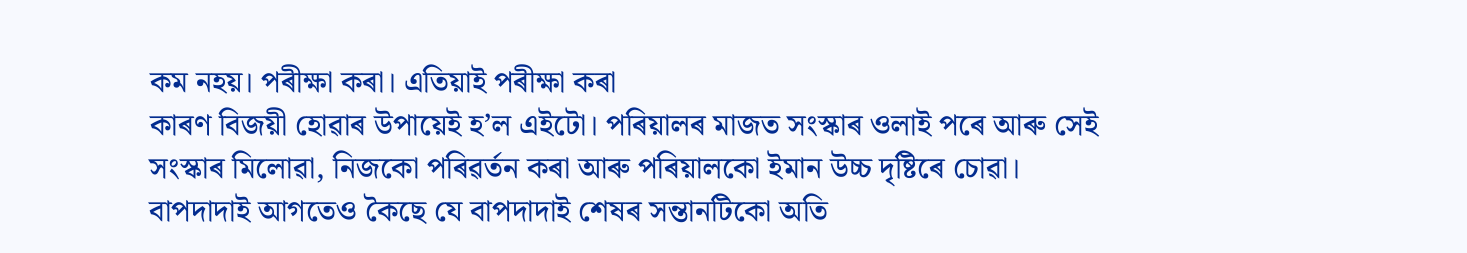কম নহয়। পৰীক্ষা কৰা। এতিয়াই পৰীক্ষা কৰা
কাৰণ বিজয়ী হোৱাৰ উপায়েই হ’ল এইটো। পৰিয়ালৰ মাজত সংস্কাৰ ওলাই পৰে আৰু সেই
সংস্কাৰ মিলোৱা, নিজকো পৰিৱৰ্তন কৰা আৰু পৰিয়ালকো ইমান উচ্চ দৃষ্টিৰে চোৱা।
বাপদাদাই আগতেও কৈছে যে বাপদাদাই শেষৰ সন্তানটিকো অতি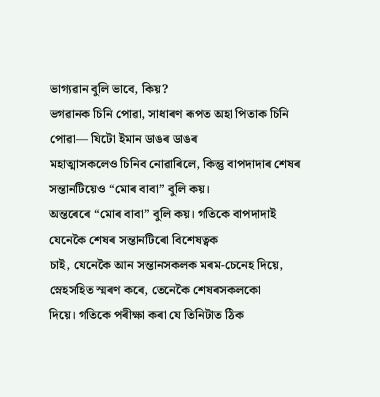ভাগ্যৱান বুলি ভাবে, কিয়?
ভগৱানক চিনি পোৱা, সাধাৰণ ৰূপত অহা পিতাক চিনি পোৱা— যিটো ইমান ডাঙৰ ডাঙৰ
মহাত্মাসকলেও চিনিব নোৱাৰিলে, কিন্তু বাপদাদাৰ শেষৰ সন্তানটিয়েও “মোৰ বাবা” বুলি কয়।
অন্তৰেৰে “মোৰ বাবা” বুলি কয়। গতিকে বাপদাদাই যেনেকৈ শেষৰ সন্তানটিৰো বিশেষত্বক
চাই, যেনেকৈ আন সন্তানসকলক মৰম-চেনেহ দিয়ে, স্নেহসহিত স্মৰণ কৰে, তেনেকৈ শেষৰসকলকো
দিয়ে। গতিকে পৰীক্ষা কৰা যে তিনিটাত ঠিক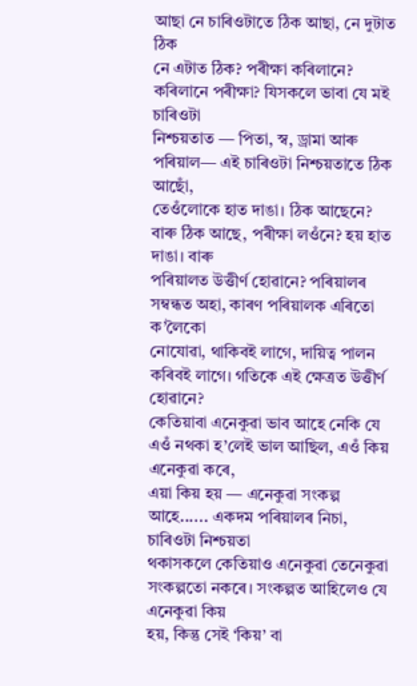আছা নে চাৰিওটাতে ঠিক আছা, নে দুটাত ঠিক
নে এটাত ঠিক? পৰীক্ষা কৰিলানে? কৰিলানে পৰীক্ষা? যিসকলে ভাবা যে মই চাৰিওটা
নিশ্চয়তাত — পিতা, স্ব, ড্ৰামা আৰু পৰিয়াল— এই চাৰিওটা নিশ্চয়তাতে ঠিক আছোঁ,
তেওঁলোকে হাত দাঙা। ঠিক আছেনে? বাৰু ঠিক আছে, পৰীক্ষা লওঁনে? হয় হাত দাঙা। বাৰু
পৰিয়ালত উত্তীৰ্ণ হোৱানে? পৰিয়ালৰ সম্বন্ধত অহা, কাৰণ পৰিয়ালক এৰিতো ক’লৈকো
নোযোৱা, থাকিবই লাগে, দায়িত্ব পালন কৰিবই লাগে। গতিকে এই ক্ষেত্ৰত উত্তীৰ্ণ হোৱানে?
কেতিয়াবা এনেকুৱা ভাব আহে নেকি যে এওঁ নথকা হ’লেই ভাল আছিল, এওঁ কিয় এনেকুৱা কৰে,
এয়া কিয় হয় — এনেকুৱা সংকল্প আহে...... একদম পৰিয়ালৰ নিচা, চাৰিওটা নিশ্চয়তা
থকাসকলে কেতিয়াও এনেকুৱা তেনেকুৱা সংকল্পতো নকৰে। সংকল্পত আহিলেও যে এনেকুৱা কিয়
হয়, কিন্তু সেই ‘কিয়’ বা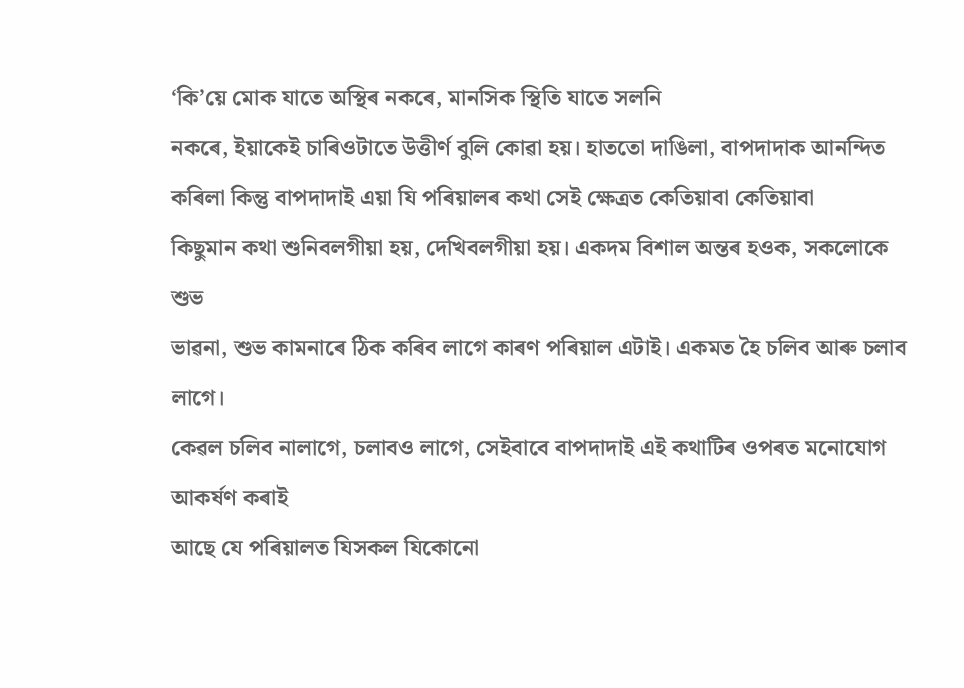‘কি’য়ে মোক যাতে অস্থিৰ নকৰে, মানসিক স্থিতি যাতে সলনি
নকৰে, ইয়াকেই চাৰিওটাতে উত্তীৰ্ণ বুলি কোৱা হয়। হাততো দাঙিলা, বাপদাদাক আনন্দিত
কৰিলা কিন্তু বাপদাদাই এয়া যি পৰিয়ালৰ কথা সেই ক্ষেত্ৰত কেতিয়াবা কেতিয়াবা
কিছুমান কথা শুনিবলগীয়া হয়, দেখিবলগীয়া হয়। একদম বিশাল অন্তৰ হওক, সকলোকে শুভ
ভাৱনা, শুভ কামনাৰে ঠিক কৰিব লাগে কাৰণ পৰিয়াল এটাই। একমত হৈ চলিব আৰু চলাব লাগে।
কেৱল চলিব নালাগে, চলাবও লাগে, সেইবাবে বাপদাদাই এই কথাটিৰ ওপৰত মনোযোগ আকৰ্ষণ কৰাই
আছে যে পৰিয়ালত যিসকল যিকোনো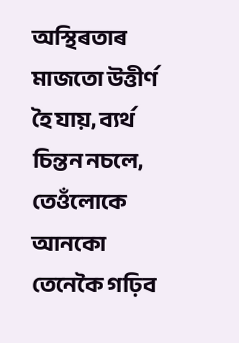অস্থিৰতাৰ মাজতো উত্তীৰ্ণ হৈ যায়, ব্যৰ্থ চিন্তন নচলে,
তেওঁলোকে আনকো তেনেকৈ গঢ়িব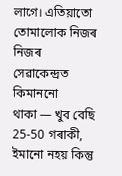লাগে। এতিয়াতো তোমালোক নিজৰ নিজৰ সেৱাকেন্দ্ৰত কিমাননো
থাকা — খুব বেছি 25-50 গৰাকী, ইমানো নহয় কিন্তু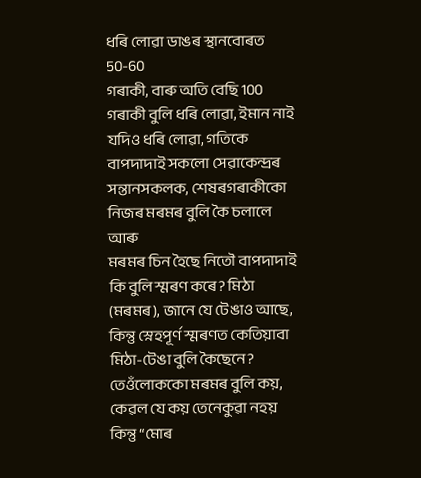ধৰি লোৱা ডাঙৰ স্থানবোৰত 50-60
গৰাকী, বাৰু অতি বেছি 100 গৰাকী বুলি ধৰি লোৱা, ইমান নাই যদিও ধৰি লোৱা, গতিকে
বাপদাদাই সকলো সেৱাকেন্দ্ৰৰ সন্তানসকলক, শেষৰগৰাকীকো নিজৰ মৰমৰ বুলি কৈ চলালে আৰু
মৰমৰ চিন হৈছে নিতৌ বাপদাদাই কি বুলি স্মৰণ কৰে? মিঠা (মৰমৰ), জানে যে টেঙাও আছে,
কিন্তু স্নেহপূৰ্ণ স্মৰণত কেতিয়াবা মিঠা-টেঙা বুলি কৈছেনে? তেওঁলোককো মৰমৰ বুলি কয়,
কেৱল যে কয় তেনেকুৱা নহয় কিন্তু “মোৰ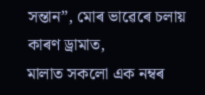সন্তান”, মোৰ ভাৱেৰে চলায় কাৰণ ড্ৰামাত,
মালাত সকলো এক নম্বৰ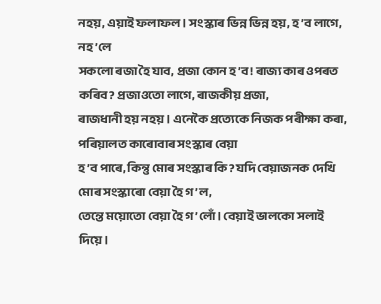নহয়, এয়াই ফলাফল। সংস্কাৰ ভিন্ন ভিন্ন হয়, হ’ব লাগে, নহ’লে
সকলো ৰজা হৈ যাব, প্ৰজা কোন হ’ব! ৰাজ্য কাৰ ওপৰত কৰিব? প্ৰজাওতো লাগে, ৰাজকীয় প্ৰজা,
ৰাজধানী হয় নহয়। এনেকৈ প্ৰত্যেকে নিজক পৰীক্ষা কৰা, পৰিয়ালত কাৰোবাৰ সংস্কাৰ বেয়া
হ’ব পাৰে, কিন্তু মোৰ সংস্কাৰ কি? যদি বেয়াজনক দেখি মোৰ সংস্কাৰো বেয়া হৈ গ’ল,
তেন্তে ময়োতো বেয়া হৈ গ’লোঁ। বেয়াই ভালকো সলাই দিয়ে।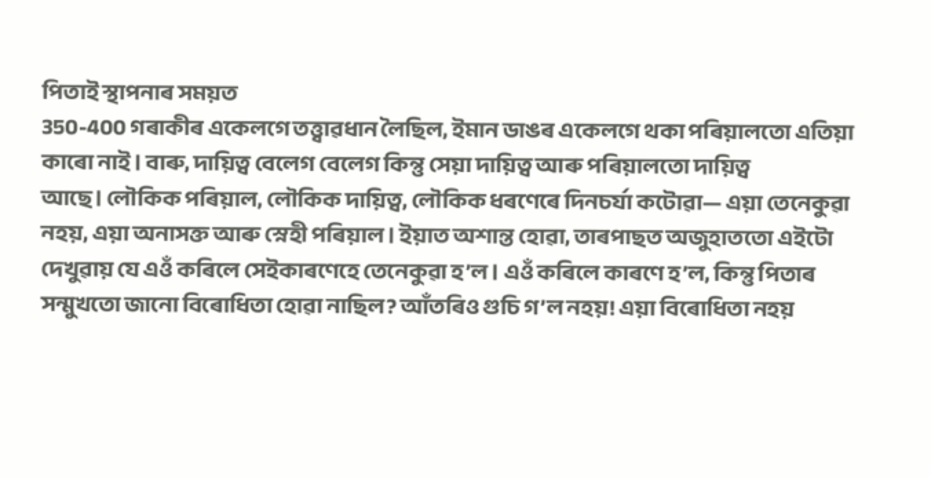পিতাই স্থাপনাৰ সময়ত
350-400 গৰাকীৰ একেলগে তত্ত্বাৱধান লৈছিল, ইমান ডাঙৰ একেলগে থকা পৰিয়ালতো এতিয়া
কাৰো নাই। বাৰু, দায়িত্ব বেলেগ বেলেগ কিন্তু সেয়া দায়িত্ব আৰু পৰিয়ালতো দায়িত্ব
আছে। লৌকিক পৰিয়াল, লৌকিক দায়িত্ব, লৌকিক ধৰণেৰে দিনচৰ্যা কটোৱা— এয়া তেনেকুৱা
নহয়, এয়া অনাসক্ত আৰু স্নেহী পৰিয়াল। ইয়াত অশান্ত হোৱা, তাৰপাছত অজুহাততো এইটো
দেখুৱায় যে এওঁ কৰিলে সেইকাৰণেহে তেনেকুৱা হ’ল। এওঁ কৰিলে কাৰণে হ’ল, কিন্তু পিতাৰ
সন্মুখতো জানো বিৰোধিতা হোৱা নাছিল? আঁতৰিও গুচি গ’ল নহয়! এয়া বিৰোধিতা নহয়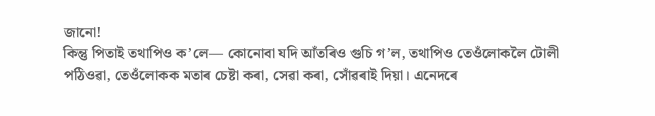জানো!
কিন্তু পিতাই তথাপিও ক’লে— কোনোবা যদি আঁতৰিও গুচি গ’ল, তথাপিও তেওঁলোকলৈ টোলী
পঠিওৱা, তেওঁলোকক মতাৰ চেষ্টা কৰা, সেৱা কৰা, সোঁৱৰাই দিয়া। এনেদৰে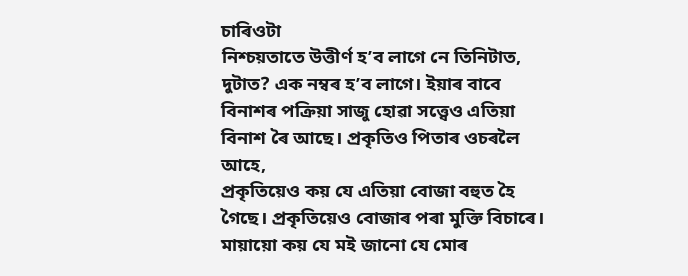চাৰিওটা
নিশ্চয়তাতে উত্তীৰ্ণ হ’ব লাগে নে তিনিটাত, দুটাত? এক নম্বৰ হ’ব লাগে। ইয়াৰ বাবে
বিনাশৰ পক্ৰিয়া সাজু হোৱা সত্ত্বেও এতিয়া বিনাশ ৰৈ আছে। প্ৰকৃতিও পিতাৰ ওচৰলৈ আহে,
প্ৰকৃতিয়েও কয় যে এতিয়া বোজা বহুত হৈ গৈছে। প্ৰকৃতিয়েও বোজাৰ পৰা মুক্তি বিচাৰে।
মায়ায়ো কয় যে মই জানো যে মোৰ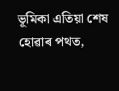ভূমিকা এতিয়া শেষ হোৱাৰ পথত,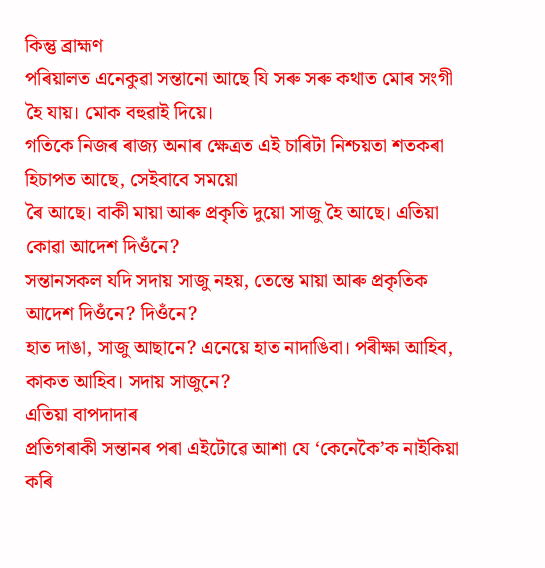কিন্তু ব্ৰাহ্মণ
পৰিয়ালত এনেকুৱা সন্তানো আছে যি সৰু সৰু কথাত মোৰ সংগী হৈ যায়। মোক বহুৱাই দিয়ে।
গতিকে নিজৰ ৰাজ্য অনাৰ ক্ষেত্ৰত এই চাৰিটা নিশ্চয়তা শতকৰা হিচাপত আছে, সেইবাবে সময়ো
ৰৈ আছে। বাকী মায়া আৰু প্ৰকৃতি দুয়ো সাজু হৈ আছে। এতিয়া কোৱা আদেশ দিওঁনে?
সন্তানসকল যদি সদায় সাজু নহয়, তেন্তে মায়া আৰু প্ৰকৃতিক আদেশ দিওঁনে? দিওঁনে?
হাত দাঙা, সাজু আছানে? এনেয়ে হাত নাদাঙিবা। পৰীক্ষা আহিব, কাকত আহিব। সদায় সাজুনে?
এতিয়া বাপদাদাৰ
প্ৰতিগৰাকী সন্তানৰ পৰা এইটোৱে আশা যে ‘কেনেকৈ’ক নাইকিয়া কৰি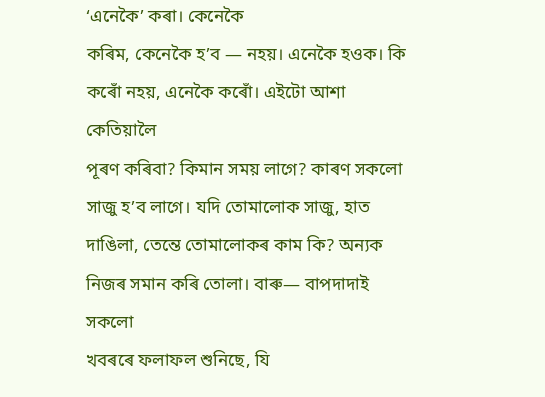‘এনেকৈ’ কৰা। কেনেকৈ
কৰিম, কেনেকৈ হ’ব — নহয়। এনেকৈ হওক। কি কৰোঁ নহয়, এনেকৈ কৰোঁ। এইটো আশা কেতিয়ালৈ
পূৰণ কৰিবা? কিমান সময় লাগে? কাৰণ সকলো সাজু হ’ব লাগে। যদি তোমালোক সাজু, হাত
দাঙিলা, তেন্তে তোমালোকৰ কাম কি? অন্যক নিজৰ সমান কৰি তোলা। বাৰু— বাপদাদাই সকলো
খবৰৰে ফলাফল শুনিছে, যি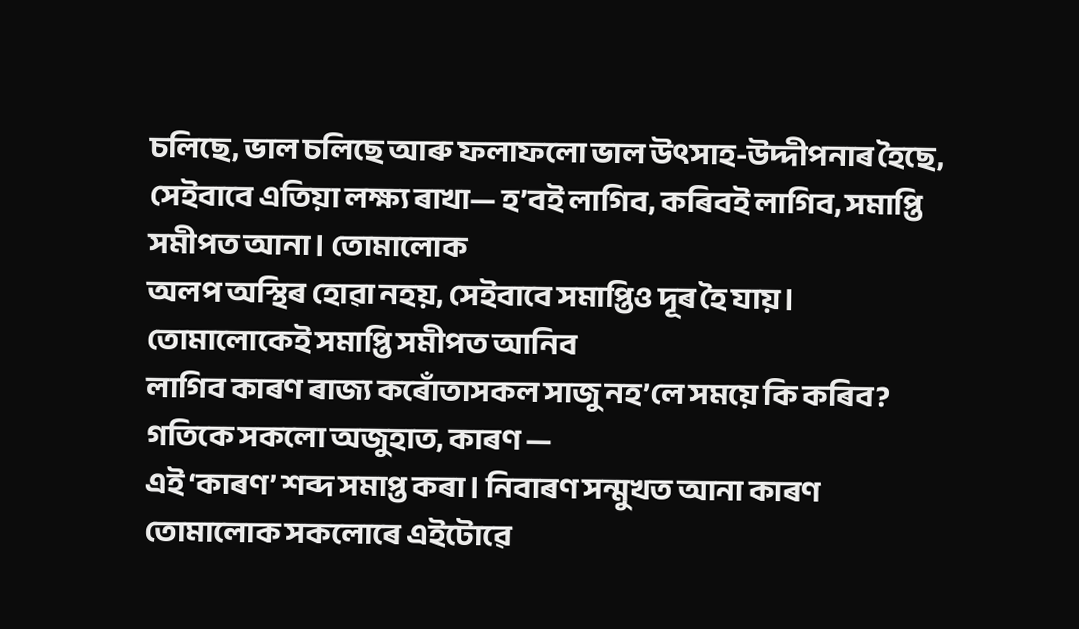চলিছে, ভাল চলিছে আৰু ফলাফলো ভাল উৎসাহ-উদ্দীপনাৰ হৈছে,
সেইবাবে এতিয়া লক্ষ্য ৰাখা— হ’বই লাগিব, কৰিবই লাগিব, সমাপ্তি সমীপত আনা। তোমালোক
অলপ অস্থিৰ হোৱা নহয়, সেইবাবে সমাপ্তিও দূৰ হৈ যায়। তোমালোকেই সমাপ্তি সমীপত আনিব
লাগিব কাৰণ ৰাজ্য কৰোঁতাসকল সাজু নহ’লে সময়ে কি কৰিব? গতিকে সকলো অজুহাত, কাৰণ —
এই ‘কাৰণ’ শব্দ সমাপ্ত কৰা। নিবাৰণ সন্মুখত আনা কাৰণ তোমালোক সকলোৰে এইটোৱে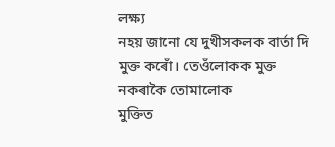লক্ষ্য
নহয় জানো যে দুখীসকলক বাৰ্তা দি মুক্ত কৰোঁ। তেওঁলোকক মুক্ত নকৰাকৈ তোমালোক
মুক্তিত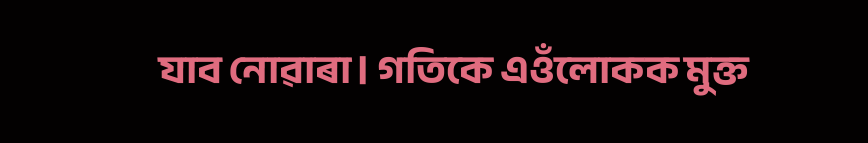যাব নোৱাৰা। গতিকে এওঁলোকক মুক্ত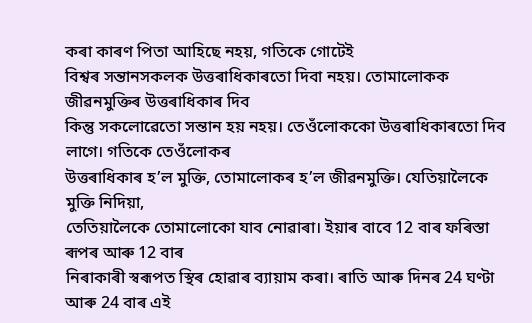কৰা কাৰণ পিতা আহিছে নহয়, গতিকে গোটেই
বিশ্বৰ সন্তানসকলক উত্তৰাধিকাৰতো দিবা নহয়। তোমালোকক জীৱনমুক্তিৰ উত্তৰাধিকাৰ দিব
কিন্তু সকলোৱেতো সন্তান হয় নহয়। তেওঁলোককো উত্তৰাধিকাৰতো দিব লাগে। গতিকে তেওঁলোকৰ
উত্তৰাধিকাৰ হ’ল মুক্তি, তোমালোকৰ হ’ল জীৱনমুক্তি। যেতিয়ালৈকে মুক্তি নিদিয়া,
তেতিয়ালৈকে তোমালোকো যাব নোৱাৰা। ইয়াৰ বাবে 12 বাৰ ফৰিস্তা ৰূপৰ আৰু 12 বাৰ
নিৰাকাৰী স্বৰূপত স্থিৰ হোৱাৰ ব্যায়াম কৰা। ৰাতি আৰু দিনৰ 24 ঘণ্টা আৰু 24 বাৰ এই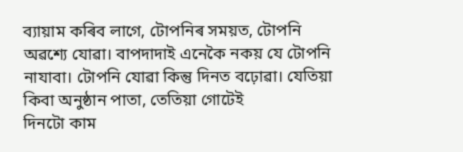ব্যায়াম কৰিব লাগে, টোপনিৰ সময়ত, টোপনি অৱশ্যে যোৱা। বাপদাদাই এনেকৈ নকয় যে টোপনি
নাযাবা। টোপনি যোৱা কিন্তু দিনত বঢ়োৱা। যেতিয়া কিবা অনুষ্ঠান পাতা, তেতিয়া গোটেই
দিনটো কাম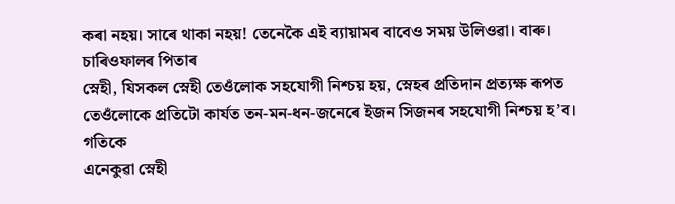কৰা নহয়। সাৰে থাকা নহয়! তেনেকৈ এই ব্যায়ামৰ বাবেও সময় উলিওৱা। বাৰু।
চাৰিওফালৰ পিতাৰ
স্নেহী, যিসকল স্নেহী তেওঁলোক সহযোগী নিশ্চয় হয়, স্নেহৰ প্ৰতিদান প্ৰত্যক্ষ ৰূপত
তেওঁলোকে প্ৰতিটো কাৰ্যত তন-মন-ধন-জনেৰে ইজন সিজনৰ সহযোগী নিশ্চয় হ’ব। গতিকে
এনেকুৱা স্নেহী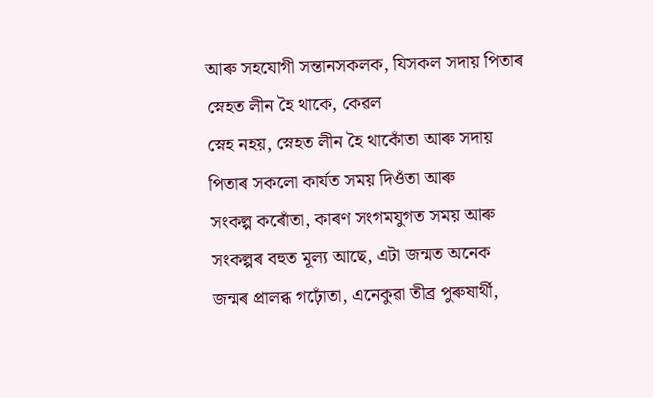আৰু সহযোগী সন্তানসকলক, যিসকল সদায় পিতাৰ স্নেহত লীন হৈ থাকে, কেৱল
স্নেহ নহয়, স্নেহত লীন হৈ থাকোঁতা আৰু সদায় পিতাৰ সকলো কাৰ্যত সময় দিওঁতা আৰু
সংকল্প কৰোঁতা, কাৰণ সংগমযুগত সময় আৰু সংকল্পৰ বহুত মূল্য আছে, এটা জন্মত অনেক
জন্মৰ প্ৰালব্ধ গঢ়োঁতা, এনেকুৱা তীব্ৰ পুৰুষাৰ্থী,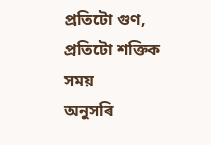প্ৰতিটো গুণ, প্ৰতিটো শক্তিক সময়
অনুসৰি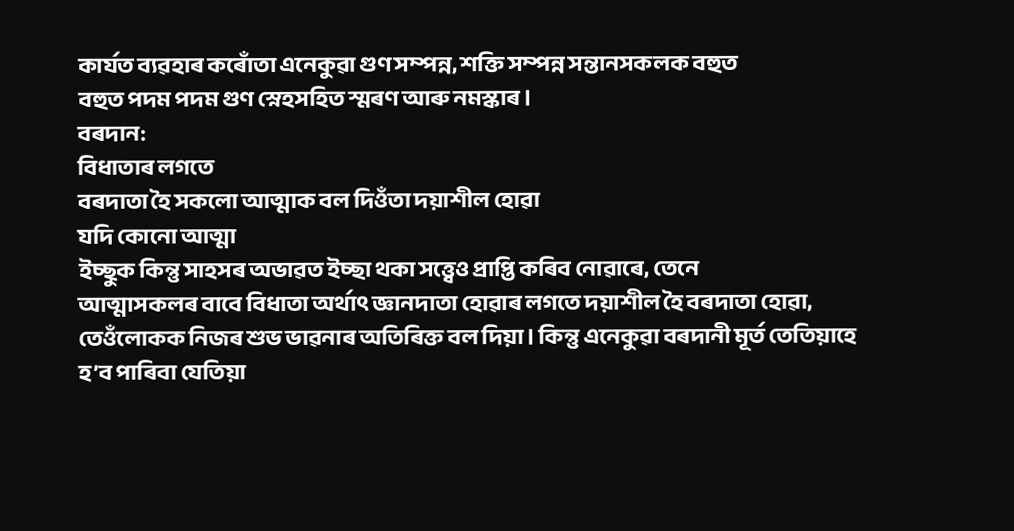কাৰ্যত ব্যৱহাৰ কৰোঁতা এনেকুৱা গুণ সম্পন্ন, শক্তি সম্পন্ন সন্তানসকলক বহুত
বহুত পদম পদম গুণ স্নেহসহিত স্মৰণ আৰু নমস্কাৰ।
বৰদান:
বিধাতাৰ লগতে
বৰদাতা হৈ সকলো আত্মাক বল দিওঁতা দয়াশীল হোৱা
যদি কোনো আত্মা
ইচ্ছুক কিন্তু সাহসৰ অভাৱত ইচ্ছা থকা সত্ত্বেও প্ৰাপ্তি কৰিব নোৱাৰে, তেনে
আত্মাসকলৰ বাবে বিধাতা অৰ্থাৎ জ্ঞানদাতা হোৱাৰ লগতে দয়াশীল হৈ বৰদাতা হোৱা,
তেওঁলোকক নিজৰ শুভ ভাৱনাৰ অতিৰিক্ত বল দিয়া। কিন্তু এনেকুৱা বৰদানী মূৰ্ত তেতিয়াহে
হ’ব পাৰিবা যেতিয়া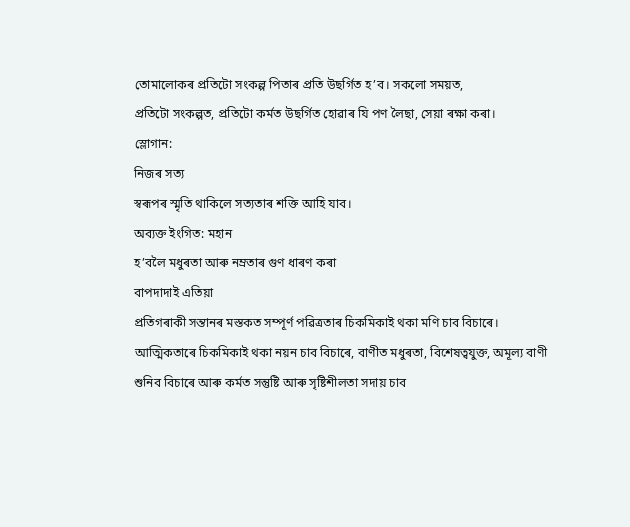তোমালোকৰ প্ৰতিটো সংকল্প পিতাৰ প্ৰতি উছৰ্গিত হ’ব। সকলো সময়ত,
প্ৰতিটো সংকল্পত, প্ৰতিটো কৰ্মত উছৰ্গিত হোৱাৰ যি পণ লৈছা, সেয়া ৰক্ষা কৰা।
স্লোগান:
নিজৰ সত্য
স্বৰূপৰ স্মৃতি থাকিলে সত্যতাৰ শক্তি আহি যাব।
অব্যক্ত ইংগিত: মহান
হ’বলৈ মধুৰতা আৰু নম্ৰতাৰ গুণ ধাৰণ কৰা
বাপদাদাই এতিয়া
প্ৰতিগৰাকী সন্তানৰ মস্তকত সম্পূৰ্ণ পৱিত্ৰতাৰ চিকমিকাই থকা মণি চাব বিচাৰে।
আত্মিকতাৰে চিকমিকাই থকা নয়ন চাব বিচাৰে, বাণীত মধুৰতা, বিশেষত্বযুক্ত, অমূল্য বাণী
শুনিব বিচাৰে আৰু কৰ্মত সন্তুষ্টি আৰু সৃষ্টিশীলতা সদায় চাব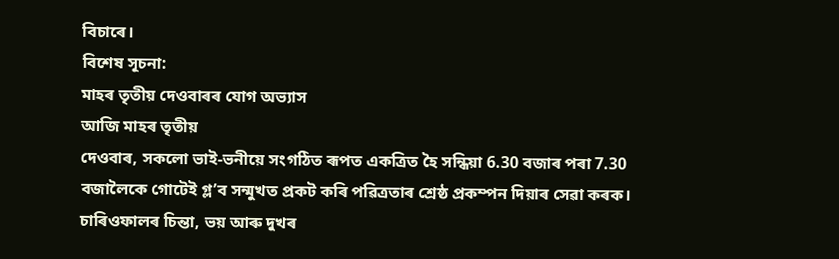বিচাৰে।
বিশেষ সূচনা:
মাহৰ তৃতীয় দেওবাৰৰ যোগ অভ্যাস
আজি মাহৰ তৃতীয়
দেওবাৰ, সকলো ভাই-ভনীয়ে সংগঠিত ৰূপত একত্ৰিত হৈ সন্ধিয়া 6.30 বজাৰ পৰা 7.30
বজালৈকে গোটেই গ্ল’ব সন্মুখত প্ৰকট কৰি পৱিত্ৰতাৰ শ্ৰেষ্ঠ প্ৰকম্পন দিয়াৰ সেৱা কৰক।
চাৰিওফালৰ চিন্তা, ভয় আৰু দুখৰ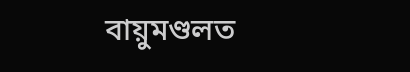বায়ুমণ্ডলত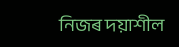নিজৰ দয়াশীল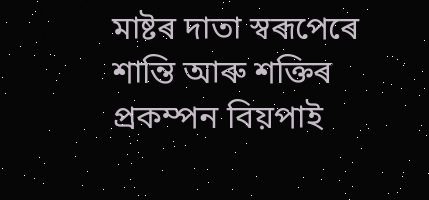মাষ্টৰ দাতা স্বৰূপেৰে
শান্তি আৰু শক্তিৰ প্ৰকম্পন বিয়পাই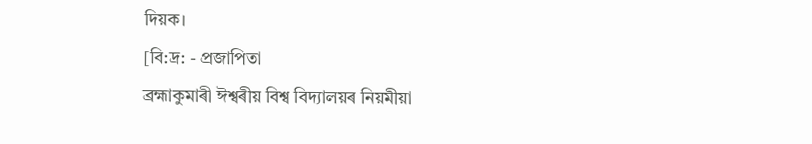দিয়ক।
[বি:দ্ৰ: - প্ৰজাপিতা
ব্ৰহ্মাকুমাৰী ঈশ্বৰীয় বিশ্ব বিদ্যালয়ৰ নিয়মীয়া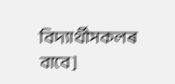বিদ্যাৰ্থীসকলৰ বাবে]